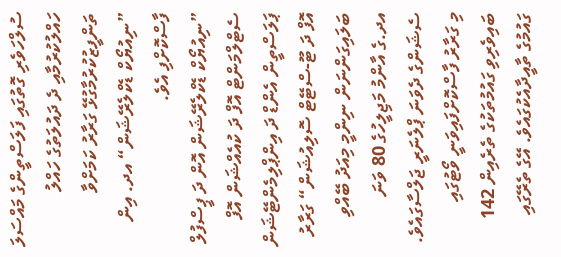ސުލްހަވެރި ގޮތުގައި ފަލަސްތީންގެ މައްސަލަ ހައްލުކުރުމާއި ދެ ދައުލަތުގެ ހައްލު ތަންފީޒުކުރުމާގުޅޭ ގަރާރު ކަމަށްވާ ”ނިއުޔޯކް ޑެކްލެރޭޝަން“ އދ. އިން ފާސްކޮށްފި އެވެ.
”ނިއުޔޯކް ޑެކްލެރޭޝަން އޮން ދަ ޕީސްފުލް ސެޓްލްމަންޓް އޮފް ދަ ކުއެއްޝަން އޮފް ޕަލަސްތީން އެންޑް ދަ އިންޕްލިމެންޓޭޝަން އޮފް ދަ ޓޫ-ސްޓޭޓް ސޮލިއުޝަން“ ގަރާރު ބަލައިގަންނަން ނިންމީ މިއަދު ބޭއްވި އދ.ގެ އާންމު މަޖިލީހުގެ 80 ވަނަ ސެޝަންގެ ދެވަނަ ޕްލެނަރީ ޖަލްސާގައެވެ.
މި ގަރާރު ފާސްކޮށްފައިވަނީ ވޯޓުގައި ބައިވެރިވި ގައުމުތަކުގެ ތެރެއިން 142 ގައުމުގެ ތާއީދާއެކުގައެވެ. އޭގެ ތެރޭގައި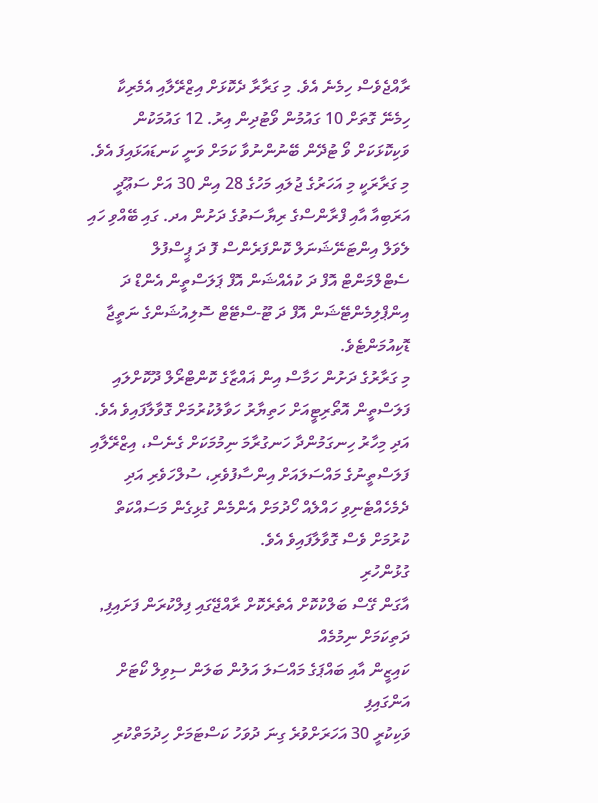ރާއްޖެވެސް ހިމެނެ އެވެ. މި ގަރާރާ ދެކޮޅަށް އިޒްރޭލާއި އެމެރިކާ ހިމެނޭ ގޮތަށް 10 ގައުމުން ވޯޓުދިން އިރު. 12 ގައުމަކުން ވަކިކޮޅަކަށް ވޯ ޓުދޭން ބޭނުންނުވާ ކަމަށް ވަނީ ކަނޑައަޅައިފަ އެވެ.
މި ގަރާރަކީ މި އަހަރުގެ ޖުލައި މަހުގެ 28 އިން 30 އަށް ސަޢޫދީ އަރަބިއާ އާއި ފްރާންސްގެ ރިޔާސަތުގެ ދަށުން އދ. ގައި ބޭއްވި ހައި ލެވަލް އިންޓަނޭޝަނަލް ކޮންފަރެންސް ފޮ ދަ ޕީސްފުލް ސެޓްލްމަންޓް އޮފް ދަ ކުއެއްޝަން އޮފް ޕަލަސްތީން އެންޑް ދަ އިންޕްލިމެންޓޭޝަން އޮފް ދަ ޓޫ-ސްޓޭޓް ސޮލިއުޝަންގެ ނަތީޖާ ޑޮކިއުމަންޓެވެ.
މި ގަރާރުގެ ދަށުން ހަމާސް އިން ޣައްޒާގެ ކޮންޓްރޯލް ދޫކޮށްލައި ފަލަސްތީން އޮތޯރިޓީއަށް ހަތިޔާރު ހަވާލުކުރުމަށް ގޮވާލާފައިވެ އެވެ. އަދި މިހާރު ހިނގަމުންދާ ހަނގުރާމަ ނިމުމަކަށް ގެނެސް، އިޒްރޭލާއި ފަލަސްތީނުގެ މައްސަލައަށް އިންސާފުވެރި، ސުލްހަވެރި އަދި ދެމެހެއްޓެނިވި ހައްލެއް ހޯދުމަށް އެންމެން ގުޅިގެން މަސައްކަތް ކުރުމަށް ވެސް ގޮވާލާފައިވެ އެވެ.
ގުޅުންހުރި
އާގަން ގޭސް ބަލްކުކޮށް އެތެރެކޮށް ރާއްޖޭގައި ފިލްކުރަން ފަށައިފި, ދަތިކަމަށް ނިމުމެއް
ކައިޒީން އާއި ބައްޕަގެ މައްސަލަ އަލުން ބަލަން ސިވިލް ކޯޓަށް އަންގައިފި
ވަކިކުރީ 30 އަހަރަށްވުރެ ގިނަ ދުވަހު ކަސްޓަމަށް ހިދުމަތްކުރި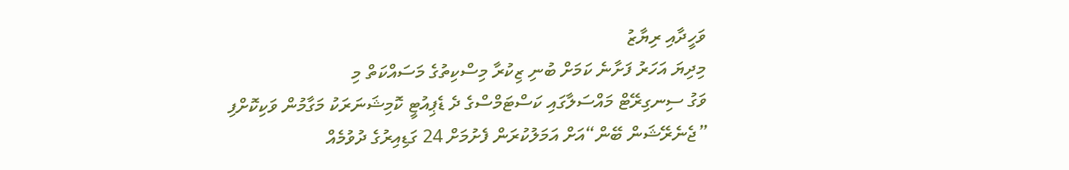ވަހީދާއި ރިޔާޒު
މިދިޔަ އަހަރު ފަށާނެ ކަމަށް ބުނި ޒިކުރާ މިސްކިތުގެ މަސައްކަތް މި
ވަގު ސިނގިރޭޓް މައްސަލާގައި ކަސްޓަމްސްގެ ދެ ޑެޕިއުޓީ ކޮމިޝަނަރަކު މަގާމުން ވަކިކޮށްފި
”ޖެނެރޭޝަން ބޭން“އަށް އަމަލުކުރަން ފެށުމަށް 24 ގަޑިއިރުގެ ދުވުމެއް